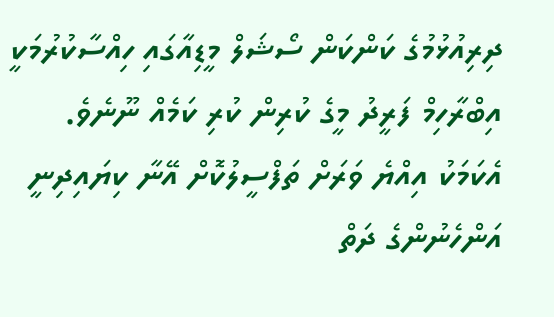ދިރިއުޅުމުގެ ކަންކަން ސޯޝަލް މީޑިއާގައި ހިއްސާކުރުމަކީ އިބްރާހިމް ފަރީދު މީގެ ކުރިން ކުރި ކަމެއް ނޫނެވެ. އެކަމަކު އިއްޔެ ވަރަށް ތަފްސީލުކޮށް އޭނާ ކިޔައިދިނީ އަންހެނުންގެ ދަތް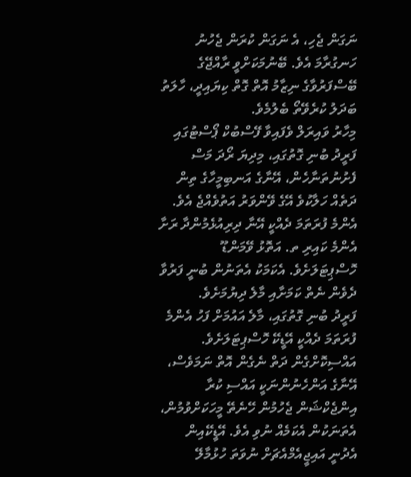ނަގަން ޖެހި، އެ ނަގަން ކުރަން ޖެހުނު ހަނގުރާމަ އެވެ. ބޭނުމަކަށްވީ ރާއްޖޭގެ ބޭސްފަރުވާގެ ނިޒާމު އޮތް ގޮތް ކިޔައިދީ، ހާލަތު ބަދަލު ކުރެވޭތޯ ބެލުމެވެ.
މިހާރު ވައިރަލް ވެފައިވާ ފޭސްބުކް ޕޯސްޓުގައި ފަރީދު ބުނި ގޮތުގައި، މިދިޔަ ރޯދަ މަސް ފެށުނުތަނާހެން، އޭނާގެ އަނބިމީހާގެ ތިން ދަތެއް ހަލާކުވެ އޭގެ ވޭންވަރު އަތުވެއްޖެ އެވެ. އެންމެ ފުރަތަމަ ދެއްކީ އޭނާ ދިރިއުޅެމުންދާ ރަށާ އެންމެ ކައިރި ތ. އަތޮޅު ވޭމަންޑޫ ހޮސްޕިޓަލަށެވެ. އެކަމަކު އެތަނުން ބުނީ ފަރުވާ ދެވެން ނެތް ކަމަށާއި މާލެ ދިޔުމަށެވެ.
ފަރީދު ބުނި ގޮތުގައި، މާލެ އައުމަށް ފަހު އެންމެ ފުރަތަމަ ދެއްކީ އޭޑީކޭ ހޮސްޕިޓަލަށެވެ. އައްސިކޮށްގެން ދަތް ނެގެން އޮތް ނަމަވެސް، އޭނާގެ އަންހެނުންނަކީ އައްސި ކުރާ އިންޖެކްޝަން ޖެހުމުން ހޭނެތޭ މީހަކަށްވުމުން، އެތަނަކުން އެކަމެއް ނުވި އެވެ. އޭޑީކޭއިން އެދުނީ އައިޖީއެމްއެޗަށް ނުވަތަ ހުޅުމާލޭ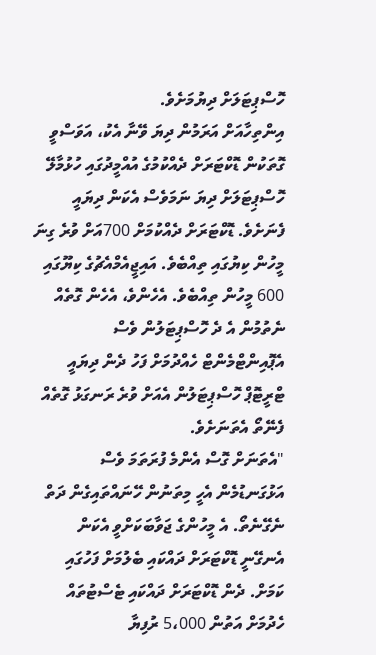ހޮސްޕިޓަލަށް ދިޔުމަށެވެ.
އިންތިހާއަށް އަރަމުން ދިޔަ ވޭނާ އެކު، އަވަސްވީ ގޮތަކުން ޑޮކްޓަރަށް ދެއްކުމުގެ އުއްމީދުގައި ހުޅުމާލޭ ހޮސްޕިޓަލަށް ދިޔަ ނަމަވެސް އެކަން ދިޔައީ ފެނަށެވެ. ޑޮކްޓަރަށް ދެއްކުމަށް 700އަށް ވުރެ ގިނަ މީހުން ކިޔުގައި ތިއްބެވެ. އައިޖީއެމްއެޗުގެ ކިޔޫގައި 600 މީހުން ތިއްބެވެ. އެހެންވެ، އެހެން ގޮތެއް ނެތުމުން އެ ދެ ހޮސްޕިޓަލުން ވެސް އެޕޮއިންޓްމެންޓް ހެއްދުމަށް ފަހު ދެން ދިޔައީ ޓްރީޓޮޕް ހޮސްޕިޓަލުން އެއަށް ވުރެ ރަނގަޅު ގޮތެއް ފެނޭތޯ އެތަނަށެވެ.
"އެތަނަށް ގޮސް އެންމެ ފުރަތަމަ ވެސް އަޅުގަނޑުމެން އެހީ މިތަނުން ހޭނައްތައިގެން ދަތް ނެގޭނެތޯ. އެ މީހުންގެ ޖަވާބަކަށްވީ އެކަން އެނގޭނީ ޑޮކްޓަރަށް ދައްކައި ބެލުމަށް ފަހުގައި ކަމަށް. ދެން ޑޮކްޓަރަށް ދައްކައި ޓެސްޓުތައް ހެދުމަށް އަތުން 5،000 ރުފިޔާ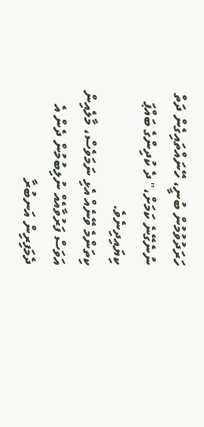ހަރަދުވުމުން ބުނީ، ހޭނައްތައިގެން ދަތް ނުނެގޭނެ ކަމަށް،" ދެ ކުދިންގެ ބައްޕަ ކިޔައިދިނެވެ.
ކިތަންމެ ވޭނެއް އެޅި ނަމަވެސް، މާލެއިން އަވަސް ފަރުވާއެއް ނުލިބުމުން ދެން އެ ދެމަފިރިން އަނބުރާ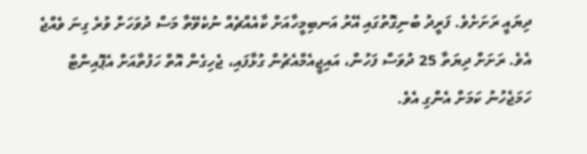ދިޔައީ ރަށަށެވެ. ފަރީދު ބުނިގޮތުގައި އޭރު އަނބިމީހާއަށް ކާއެއްޗެއް ނުކެވޭތާ މަސް ދުވަހަށް ވުރެ ގިނަ ވެއްޖެ އެވެ. ރަށަށް ދިޔަތާ 25 ދުވަސް ފަހުން، އައިޖީއެމްއެޗުން ގުޅާފައި، ޖެހިގެން އޮތް ހަފުތާއަށް އެޕޮއިންޓް ހަމަޖެހުނު ކަމަށް އެންގި އެވެ.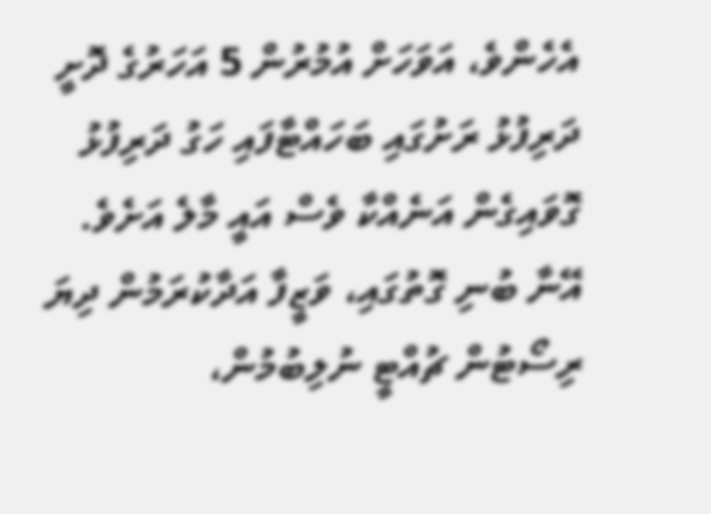އެހެންވެ، އަވަހަށް އުމުރުން 5 އަހަރުގެ ދޮށީ ދަރިފުޅު ރަށުގައި ބަހައްޓާފައި ހަގު ދަރިފުޅު ގޮވައިގެން އަނެއްކާ ވެސް އައީ މާލެ އަށެވެ.
އޭނާ ބުނި ގޮތުގައި، ވަޒީފާ އަދާކުރަމުން ދިޔަ ރިސޯޓުން ޗުއްޓީ ނުލިބުމުން،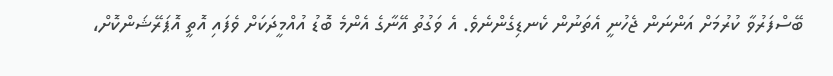ބޭސްފަރުވާ ކުރުމަށް އަންނަން ޖެހުނީ އެތަނުން ކެނޑިގެންނެވެ. އެ ވަގުތު އޭނާގެ އެންމެ ބޮޑު އުއްމީދަކަށް ވެފައި އޮތީ އޮޕަރޭޝަންކޮށް،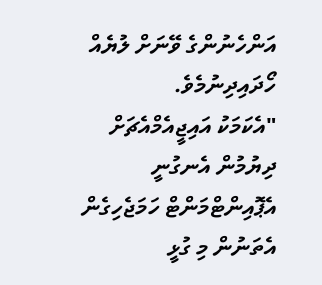އަންހެނުންގެ ވޭނަށް ލުޔެއް ހޯދައިދިނުމެވެ.
"އެކަމަކު އައިޖީއެމްއެޗަށް ދިޔުމުން އެނގުނީ އެޕޮއިންޓްމަންޓް ހަމަޖެހިގެން އެތަނުން މި ގުޅީ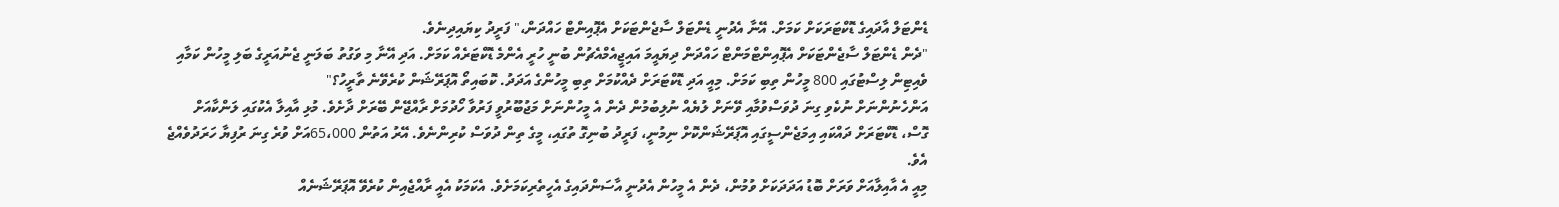ޑެންޓަލް އާދައިގެ ޑޮކްޓަރަކަށް ކަމަށް. އޭނާ އެދުނީ ޑެންޓަލް ސާޖެންޓަކަށް އެޕޮއިންޓް ހައްދަން،" ފަރީދު ކިޔައިދިނެވެ.
"ދެން ޑެންޓަލް ސާޖެންޓަކަށް އެޕޮއިންޓްމަންޓް ހައްދަން ދިޔައީމަ އައިޖީއެމްއެޗުން ބުނީ ހުރީ އެންމެ ޑޮކްޓަރެއް ކަމަށް. އަދި އޭނާ މި ވަގުތު ބަލަނީ ޖެނުއަރީގެ ބަލި މީހުން ކަމާއި ވެއިޓިން ލިސްޓުގައި 800 މީހުން ތިބި ކަމަށް. މިއީ އަދި ޑޮކްޓަރަށް ދެއްކުމަށް ތިބި މީހުންގެ އަދަދު. ކޮބައިތޯ އޮޕަރޭޝަން ކުރެވޭނެ ތާރީހު؟"
އަންހެނުންނަށް ނުކެވި ގިނަ ދުވަސްވުމާއި ވޭނަށް ލުޔެއް ނުލިބުމުން ދެން އެ މީހުންނަށް މަޖުބޫރުވީ ފަރުވާ ހޯދުމަށް ރާއްޖޭން ބޭރަށް ދާށެވެ. މުޅި އާއިލާ އެކުގައި ލަންކާއަށް ގޮސް، ޑޮކްޓަރަށް ދައްކައި އިމަޖެންސީގައި އޮޕަރޭޝަންކޮށް ނިމުނީ، ފަރީދު ބުނިގޮ ތުގައި، މީގެ ތިން ދުވަސް ކުރިންނެވެ. އޭރު އަތުން 65،000އަށް ވުރެ ގިނަ ރުފިޔާ ހަރަދުވެއްޖެ އެވެ.
މިއީ އެ އާއިލާއަށް ވަރަށް ބޮޑު އަދަދަކަށް ވުމުން، ދެން އެ މީހުން އެދުނީ އާސަންދައިގެ އެހީތެރިކަމަށެވެ. އެކަމަކު އެއީ ރާއްޖެއިން ކުރެވޭ އޮޕަރޭޝަނެއް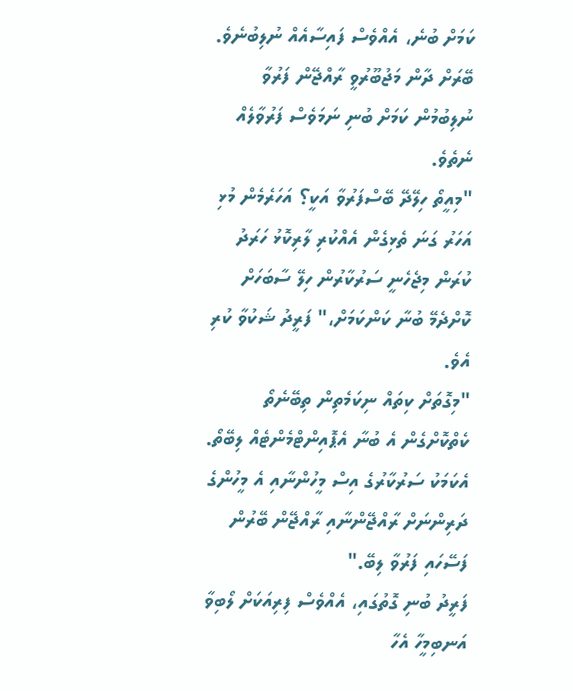ކަމަށް ބުނެ، އެއްވެސް ފައިސާއެއް ނުލިބުނެވެ. ބޭރަށް ދާން މަޖުބޫރުވީ ރާއްޖޭން ފަރުވާ ނުލިބުމުން ކަމަށް ބުނި ނަމަވެސް ފަރުވާލެއް ނެތެވެ.
"މިއީތޯ ހިލޭދޭ ބޭސްފަރުވާ އަކީ؟ އަހަރެމެން މުޅި އަހަރު ގަނަ ތެޅިގެން އެއްކުރި ލާރިކޮޅު ހަރަދު ކުރަން މިޖެހެނީ ސަރުކާރުން ހިލޭ ސާބަހަށް ކޮށްދެމޭ ބުނާ ކަންކަމަށް،" ފަރީދު ޝަކުވާ ކުރި އެވެ.
"މިގޮތަށް ކިތައް ނިކަމެތިން ތިބޭނެތޯ ކެތްކޮށްގެން އެ ބުނާ އެޕޮއިންޓްމެންޓެއް ލިބޭތޯ. އެކަމަކު ސަރުކާރުގެ އިސް މީހުންނާއި އެ މީހުންގެ ދަރިންނަށް ރާއްޖޭންނާއި ރާއްޖޭން ބޭރުން ފަސޭހައި ފަރުވާ ލިބޭ."
ފަރީދު ބުނި ގޮތުގައި، އެއްވެސް ފިރިއަކަށް ލޯބިވާ އަނބިމީހާ އެހާ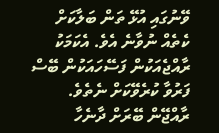ވޭނުގައި އުޅޭ ތަން ބަލާކަށް ކެތެއް ނުވާނެ އެވެ. އެކަމަކު ރާއްޖެއަކުން ފަސޭހައަކުން ބޭސް ފަރުވާ ކުރެވޭކަށް ނެތެވެ. ރާއްޖޭން ބޭރަށް ދާނެހާ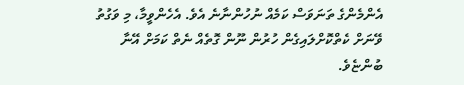އެންމެންގެ ތަނަވަސް ކަމެއް ނުހުންނާނެ އެވެ. އެހެންވީމާ، މި ވަގުތު ވޭނަށް ކެތްކޮށްލައިގެން ހުރުން ނޫން ގޮތެއް ނެތް ކަމަށް އޭނާ ބުންޏެވެ.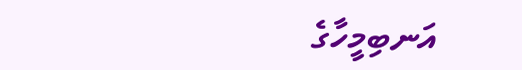އަނބިމީހާގެ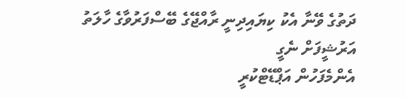ދަތުގެ ވޭނާ އެކު ކިޔައިދިނީ ރާއްޖޭގެ ބޭސްފަރުވާގެ ހާލަތު
އަރުޝީފަށް ނެގީ
އެންމެފަހުން އަޕްޑޭޓްކުރީ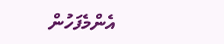އެންމެފަހުން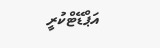އަޕްޑޭޓްކުރީ